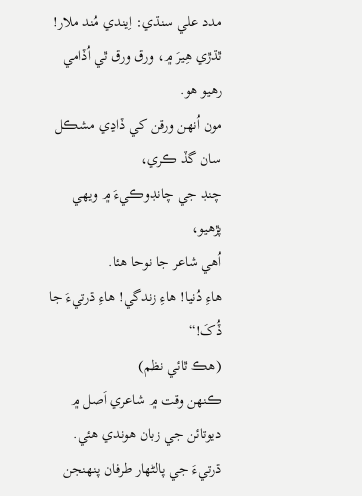مدد علي سنڌي: اِيندي مُند ملار!
ٿڌڙي هِيرَ ۾، ورق ورق ٿي اُڏامي رهيو هو.
مون اُنھن ورقن کي ڏاڍي مشڪل سان گڏ ڪري،
چنڊ جي چانڊوڪيءَ ۾ ويھي پڙهيو،
اُهي شاعر جا نوحا هئا.
هاءِ دُنيا! هاءِ زندگي! هاءِ ڌرتيءَ جا ڏُکَ!“
(هڪ ٿائي نظم)
ڪنھن وقت ۾ شاعري اَصل ۾ ديوتائن جي زبان هوندي هئي. ڌرتيءَ جي پالڻھار طرفان پنھنجن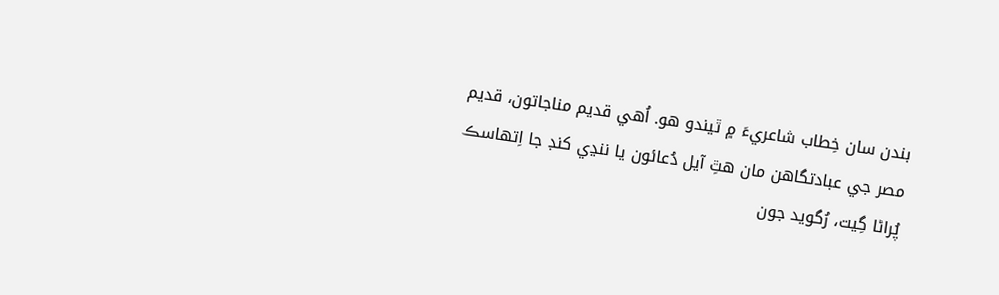بندن سان خِطاب شاعريءَ ۾ ٿيندو هو. اُهي قديم مناجاتون، قديم مصر جي عبادتگاهن مان هٿِ آيل دُعائون يا ننڍي کنڊ جا اِتھاسڪ پُراڻا گِيت، رُگويد جون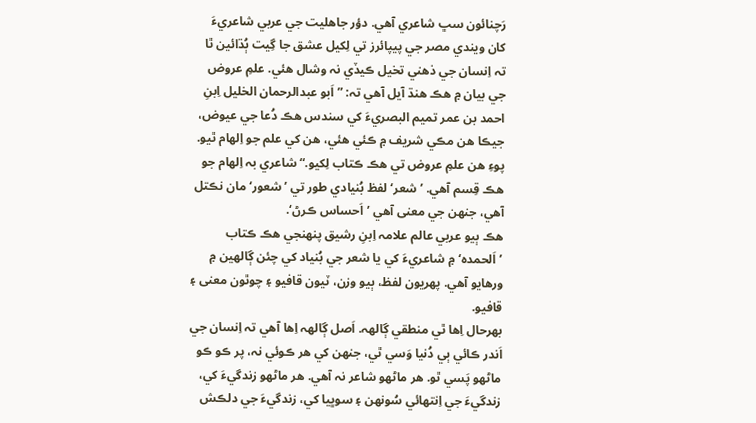رَچنائون سڀ شاعري آهي. دؤر جاهليت جي عربي شاعريءَ کان ويندي مصر جي پيپائرز تي لِکيل عشق جا گِيت ٻُڌائين ٿا تہ اِنسان جي ذهني تخيل ڪيڏي نہ وشال هئي. علمِ عروض جي بيان ۾ هڪ هنڌ آيل آهي تہ: ”اَبو عبدالرحمان الخليل اِبنِ احمد بن عمر تميم البصريءَ کي سندس هڪ دُعا جي عيوض، جيڪا هن مڪي شريف ۾ ڪئي هئي، هن کي علم جو اِلھام ٿيو. پوءِ هن علمِ عروض تي هڪ ڪتاب لِکيو.“ شاعري بہ اِلھام جو هڪ قِسم آهي. ’شعر‘ لفظ بُنيادي طور تي ’شعور‘ مان نڪتل آهي، جنھن جي معنى آهي ’اَحساس ڪرڻ‘.
هڪ ٻيو عربي عالم علامہ اِبنِ رشيق پنھنجي هڪ ڪتاب ’اَلحمدہ‘ ۾ شاعريءَ کي يا شعر جي بُنياد کي چئن ڳالھين ۾ ورهايو آهي. پھريون لفظ، ٻيو وزن، ٽيون قافيو ۽ چوٿون معنى ۽ قافيو.
بھرحال اِها ٿي منطقي ڳالھہ. اَصل ڳالھہ اِها آهي تہ اِنسان جي اَندر ڪائي ٻي دُنيا وَسي ٿي، جنھن کي هر ڪوئي نہ، پر ڪو ڪو ماڻھو پَسي ٿو. هر ماڻھو شاعر نہ آهي. هر ماڻھو زندگيءَ کي، زندگيءَ جي اِنتھائي سُونھن ۽ سوڀيا کي، زندگيءَ جي دلڪش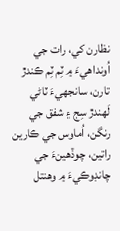نظارن کي، رات جي اُونداهيءَ ۾ ٽِم ٽِم ڪندڙ تارن، سانجهيءَ ٽاڻي لَھندڙ سِج ۽ شفق جي رنگن، اُماوس جي ڪارين راتين، چوڏهينءَ جي چانڊوڪيءَ ۾ وهنتل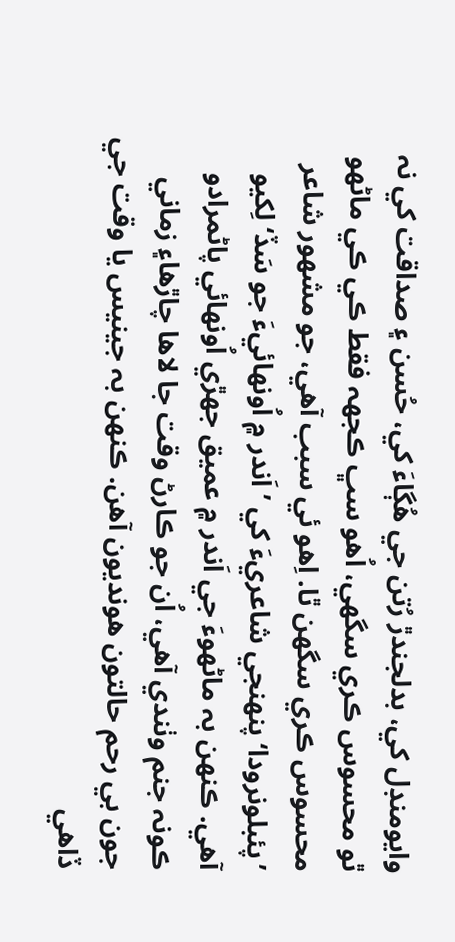وايومنڊل کي، بدلجندڙ رُتن جي هُڳاءَ کي، حُسن ۽ صداقت کي نہ ٿو محسوس ڪري سگهي، اُهو سڀ ڪجهہ فقط ڪي ڪي ماڻھو محسوس ڪري سگهن ٿا. اِهو ئي سبب آهي، جو مشھور شاعر ’پئبلونرودا‘ پنھنجي شاعريءَ کي ’اَندر ۾ اُونھائيءَ جو سَڏ‘ لِکيو آهي. ڪنھن بہ ماڻھوءَ جي اَندر ۾ عميق جھڙي اُونھائي پاڻمرادو ڪونہ جنم وٺندي آهي، اُن جو ڪارڻ وقت جا لاها چاڙها۽ زماني جون بي رحم حالتون هونديون آهن. ڪنھن بہ جينيس يا وقت جي ڏاهي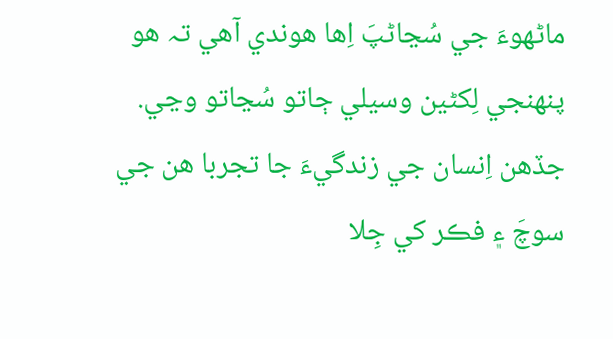ماڻھوءَ جي سُڃاڻپَ اِها هوندي آهي تہ هو پنھنجي لِکڻين وسيلي ڄاتو سُڃاتو وڃي.
جڏهن اِنسان جي زندگيءَ جا تجربا هن جي سوچَ ۽ فڪر کي جِلا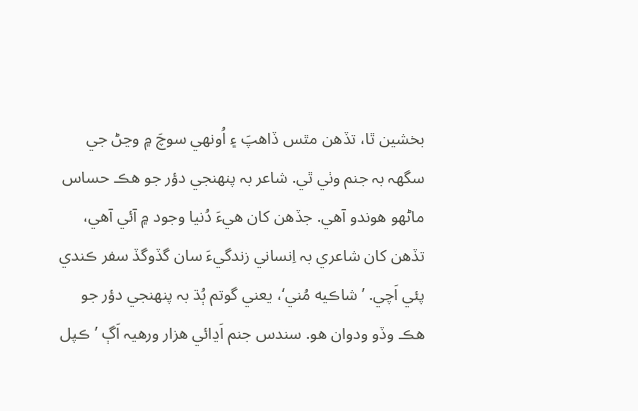بخشين ٿا، تڏهن مٿس ڏاهپَ ۽ اُونھي سوچَ ۾ وڃڻ جي سگهہ بہ جنم وٺي ٿي. شاعر بہ پنھنجي دؤر جو هڪ حساس ماڻھو هوندو آهي. جڏهن کان هيءَ دُنيا وجود ۾ آئي آهي، تڏهن کان شاعري بہ اِنساني زندگيءَ سان گڏوگڏ سفر ڪندي پئي اَچي. ’شاڪيه مُني‘، يعني گوتم ٻُڌ بہ پنھنجي دؤر جو هڪ وڏو ودوان هو. سندس جنم اَڍائي هزار ورهيہ اَڳ ’ڪپل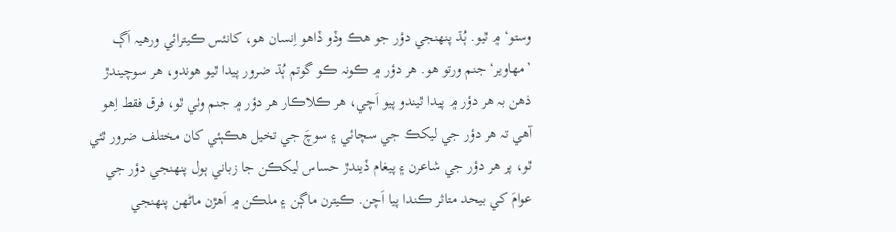وستو‘ ۾ ٿيو. ٻُڌ پنھنجي دؤر جو هڪ وڏو ڏاهو اِنسان هو، کانئس ڪيترائي ورهيہ اَڳ ’مھاوير‘ جنم ورتو هو. هر دؤر ۾ ڪونہ ڪو گوتم ٻُڌ ضرور پيدا ٿيو هوندو، هر سوچيندڙ ذهن بہ هر دؤر ۾ پيدا ٿيندو پيو اَچي، هر ڪلاڪار هر دؤر ۾ جنم وٺي ٿو، فرق فقط اِهو آهي تہ هر دؤر جي ليکڪ جي سچائي ۽ سوچَ جي تخيل هڪٻئي کان مختلف ضرور ٿئي ٿو، پر هر دؤر جي شاعرن ۽ پيغام ڏيندڙ حساس ليکڪن جا زباني ٻول پنھنجي دؤر جي عوامَ کي بيحد متاثر ڪندا پيا اَچن. ڪيترن ماڳن ۽ ملڪن ۾ اَهڙن ماڻھن پنھنجي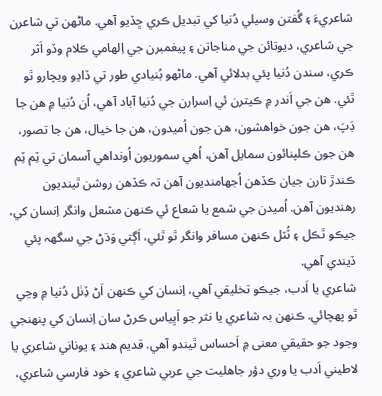شاعريءَ ۽ گُفتن وسيلي دُنيا کي تبديل ڪري ڇڏيو آهي. ماڻھن تي شاعرن جي شاعري، ديوتائن جي مناجاتن ۽ پيغمبرن جي اِلھامي ڪلام وڏو اَثر ڪري، سندن دُنيا پئي بدلائي آهي. ماڻھو بُنيادي طور تي ڏاڍو ويچارو ٿو ٿئي. هن جي اَندر ۾ ڪيترن ئي اِسرارن جي دُنيا آباد آهي، اُن دُنيا ۾ هن جا ڊَپَ، هن جون خواهشون، هن جون اُميدون، هن جا خيال، هن جا تصور، هن جون ڪلپنائون سمايل آهن، اُهي سموريون اُونداهي آسمان تي ٽِم ٽِم ڪندڙ تارن جيان ڪڏهن اُجهامنديون آهن تہ ڪڏهن روشن ٿينديون رهنديون آهن. اُميدن جي شمع يا شعاع ئي ڪنھن مشعل وانگر اِنسان کي، جيڪو ٿڪل ۽ ٽُٽل ڪنھن مسافر وانگر ٿو ٿئي، اَڳتي وَڌڻ جي سگهہ پئي ڏيندي آهي.
شاعري يا اَدب، جيڪو تخليقي آهي، اِنسان کي ڪنھن اَڻ ڏِٺل دُنيا ۾ وڃي ٿو پھچائي. ڪنھن بہ شاعري يا نثر جو اَڀياس ڪرڻ سان اِنسان کي پنھنجي وجود جو حقيقي معنى ۾ اَحساس ٿيندو آهي. قديم هند ۽ يوناني شاعري يا لاطيني اَدب يا وري دؤر جاهليت جي عربي شاعري ۽ خود فارسي شاعري،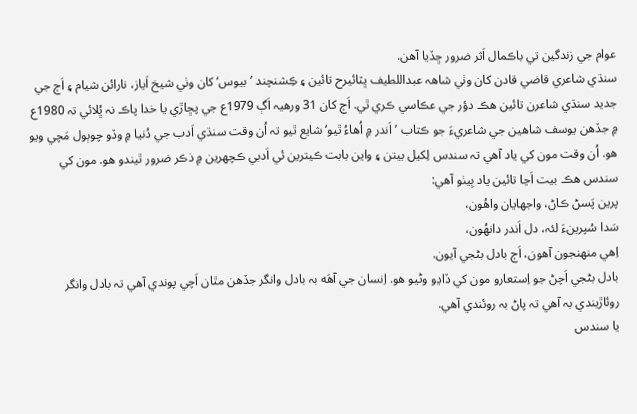عوام جي زندگين تي باڪمال اَثر ضرور ڇڏيا آهن.
سنڌي شاعري قاضي قادن کان وٺي شاھہ عبداللطيف ڀٽائيرح تائين ۽ ڪِشنچند ’بيوس‘ کان وٺي شيخ اَياز، نارائن شيام ۽ اَڄ جي جديد سنڌي شاعرن تائين هڪ دؤر جي عڪاسي ڪري ٿي. اَڄ کان 31 ورهيہ اَڳ 1979ع جي پڇاڙي يا خدا پاڪ نہ ڀُلائي تہ 1980ع ۾ جڏهن يوسف شاهين جي شاعريءَ جو ڪتاب ’اَندر ۾ اُهاءُ ٿيو‘ شايع ٿيو تہ اُن وقت سنڌي اَدب جي دُنيا ۾ وڏو چوٻول مَچي ويو هو. اُن وقت مون کي ياد آهي تہ سندس لِکيل بيتن ۽ واين بابت ڪيترين ئي اَدبي ڪچھرين ۾ ذڪر ضرور ٿيندو هو. مون کي سندس هڪ بيت اَڃا تائين ياد بِيٺو آهي:
پرين پَسڻ ڪاڻ، واجهايان واهُون،
سَدا سُپرينءَ لئہ، دل اَندر دانھُون،
اِهي منھنجون آهون، اَڄ بادل بڻجي آيون.
بادل بڻجي اَچڻ جو اِستعارو مون کي ڏاڍو وڻيو هو. اِنسان جي آهَه بہ بادل وانگر جڏهن مٿان اَچي پوندي آهي تہ بادل وانگر روئاڙيندي بہ آهي تہ پاڻ بہ روئندي آهي.
يا سندس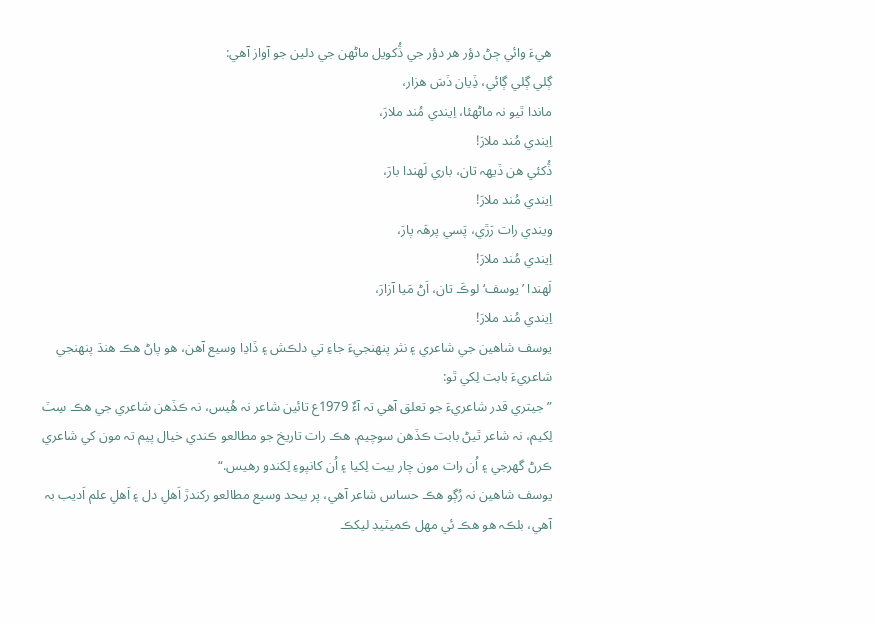هيءَ وائي ڄڻ دؤر هر دؤر جي ڏُکويل ماڻھن جي دلين جو آواز آهي:
ڳلي ڳلي ڳائي، ڏِيان ڏسَ هزار،
ماندا ٿيو نہ ماڻهئا، اِيندي مُند ملارَ،
اِيندي مُند ملارَ!
ڏُکئي هن ڏيھہ تان، باري لَھندا بارَ،
اِيندي مُند ملارَ!
ويندي رات رَڙي، پَسي پرهَہ پارَ،
اِيندي مُند ملارَ!
لَھندا ’يوسف‘ لوڪَ تان، اَڻ مَيا آزارَ،
اِيندي مُند ملارَ!
يوسف شاهين جي شاعري ۽ نثر پنھنجيءَ جاءِ تي دلڪش ۽ ڏاڍا وسيع آهن، هو پاڻ هڪ هنڌ پنھنجي شاعريءَ بابت لِکي ٿو:
”جيتري قدر شاعريءَ جو تعلق آهي تہ آءٌ 1979ع تائين شاعر نہ هُيس، نہ ڪڏهن شاعري جي هڪ سِٽ لِکيم، نہ شاعر ٿيڻ بابت ڪڏهن سوچيم. هڪ رات تاريخ جو مطالعو ڪندي خيال پيم تہ مون کي شاعري ڪرڻ گهرجي ۽ اُن رات مون چار بيت لِکيا ۽ اُن کانپوءِ لِکندو رهيس.“
يوسف شاهين نہ رُڳو هڪ حساس شاعر آهي، پر بيحد وسيع مطالعو رکندڙ اَهلِ دل ۽ اَهلِ علم اَديب بہ آهي، بلڪہ هو هڪ ئي مھل ڪميٽيڊ ليکڪ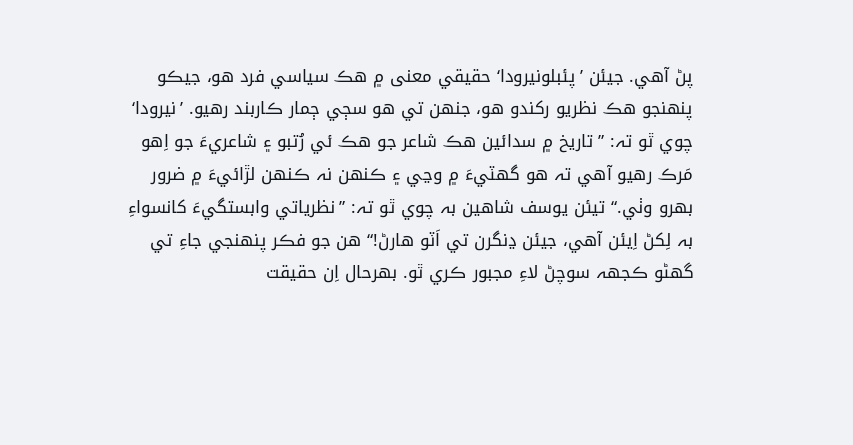پڻ آهي. جيئن ’پئبلونيرودا‘ حقيقي معنى ۾ هڪ سياسي فرد هو، جيڪو پنھنجو هڪ نظريو رکندو هو، جنھن تي هو سڄي ڄمار ڪاربند رهيو. ’نيرودا‘ چوي ٿو تہ: ”تاريخ ۾ سدائين هڪ شاعر جو هڪ ئي رُتبو ۽ شاعريءَ جو اِهو مَرڪ رهيو آهي تہ هو گهٽيءَ ۾ وڃي ۽ ڪنھن نہ ڪنھن لڙائيءَ ۾ ضرور بھرو وٺي.“ تيئن يوسف شاهين بہ چوي ٿو تہ: ”نظرياتي وابستگيءَ کانسواءِ بہ لِکڻ اِيئن آهي، جيئن ڍنگرن تي اَٽو هارڻ!“ هن جو فڪر پنھنجي جاءِ تي گهڻو ڪجهہ سوچڻ لاءِ مجبور ڪري ٿو. بھرحال اِن حقيقت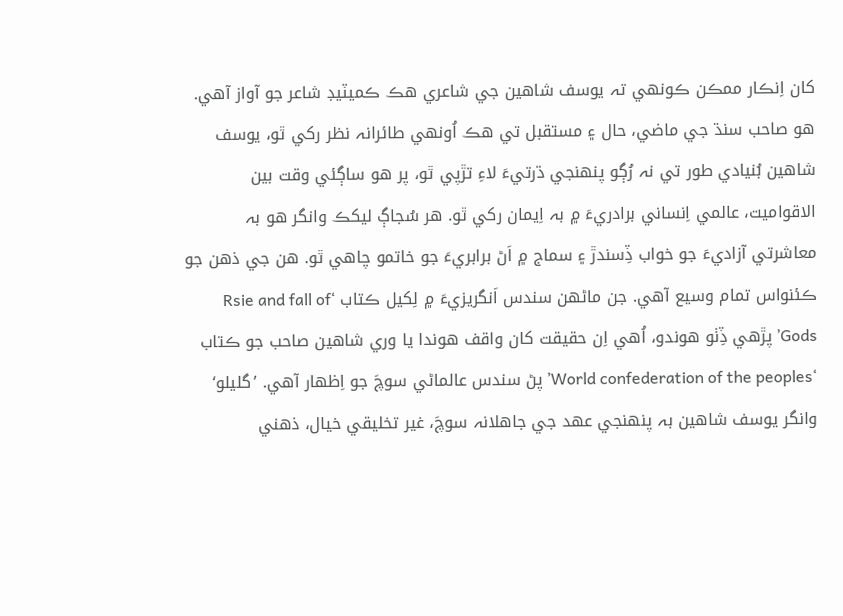کان اِنڪار ممڪن ڪونھي تہ يوسف شاهين جي شاعري هڪ ڪميٽيڊ شاعر جو آواز آهي. هو صاحب سنڌ جي ماضي، حال ۽ مستقبل تي هڪ اُونھي طائرانہ نظر رکي ٿو، يوسف شاهين بُنيادي طور تي نہ رُڳو پنھنجي ڌرتيءَ لاءِ تڙپي ٿو، پر هو ساڳئي وقت بين الاقواميت، عالمي اِنساني برادريءَ ۾ بہ اِيمان رکي ٿو. هر سُجاڳ ليکڪ وانگر هو بہ معاشرتي آزاديءَ جو خواب ڏِسندڙ ۽ سماج ۾ اَڻ برابريءَ جو خاتمو چاهي ٿو. هن جي ذهن جو ڪئنواس تمام وسيع آهي. جن ماڻھن سندس اَنگريزيءَ ۾ لِکيل ڪتاب ‘Rsie and fall of Gods’ پڙهي ڏِٺو هوندو، اُهي اِن حقيقت کان واقف هوندا يا وري شاهين صاحب جو ڪتاب ‘World confederation of the peoples’ پڻ سندس عالماڻي سوچَ جو اِظھار آهي. ’گليلو‘ وانگر يوسف شاهين بہ پنھنجي عھد جي جاهلانہ سوچَ، غير تخليقي خيال، ذهني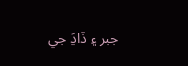جبر ۽ ڏاڍَ جي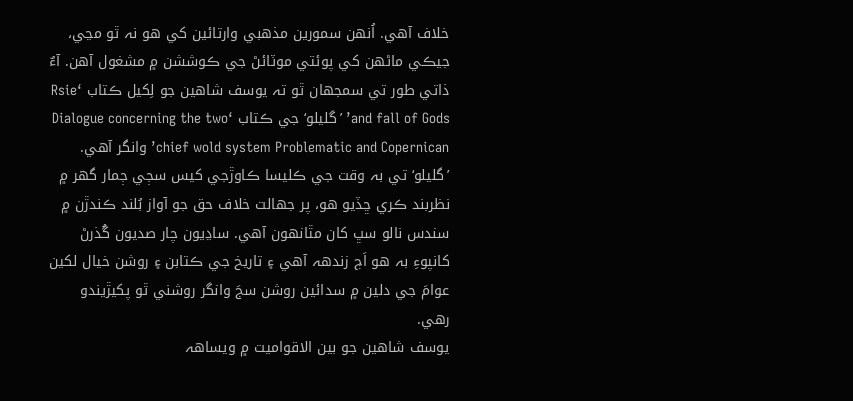خلاف آهي. اُنھن سمورين مذهبي وارتائين کي هو نہ ٿو مڃي، جيڪي ماڻھن کي پوئتي موٽائڻ جي ڪوششن ۾ مشغول آهن. آءٌ ذاتي طور تي سمجهان ٿو تہ يوسف شاهين جو لِکيل ڪتاب ‘Rsie and fall of Gods’ ’گليلو‘ جي ڪتاب ‘Dialogue concerning the two chief wold system Problematic and Copernican’ وانگر آهي. ’گليلو‘ تي بہ وقت جي ڪليسا ڪاوڙجي کيس سڄي ڄمار گهر ۾ نظربند ڪري ڇڏيو هو، پر جھالت خلاف حق جو آواز بُلند ڪندڙن ۾ سندس نالو سڀ کان مٿانھون آهي. ساڍيون چار صديون گُذرڻ کانپوءِ بہ هو اَڄ زندھہ آهي ۽ تاريخ جي ڪتابن ۽ روشن خيال لکين عوامَ جي دلين ۾ سدائين روشن سجَ وانگر روشني ٿو پکيڙيندو رهي.
يوسف شاهين جو بين الاقواميت ۾ ويساھہ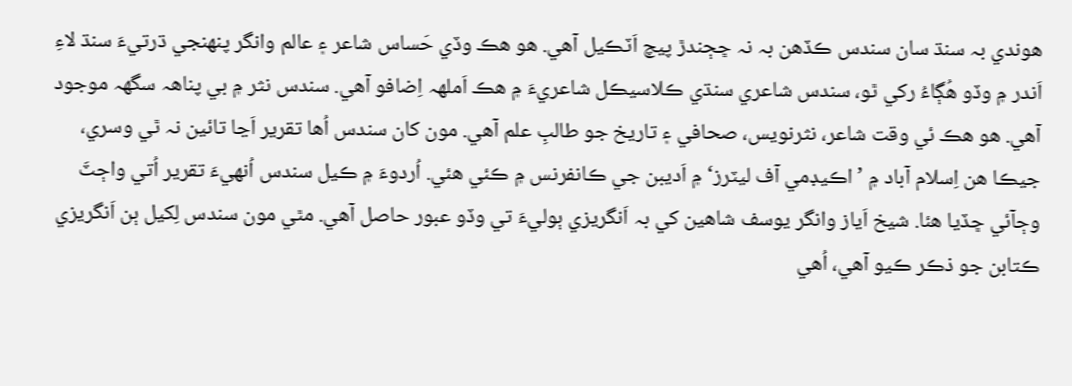هوندي بہ سنڌ سان سندس ڪڏهن بہ نہ ڇڄندڙ پيچ اَٽڪيل آهي. هو هڪ وڏي حَساس شاعر ۽ عالم وانگر پنھنجي ڌرتيءَ سنڌ لاءِ اَندر ۾ وڏو هُڳاءُ رکي ٿو، سندس شاعري سنڌي ڪلاسيڪل شاعريءَ ۾ هڪ اَملھہ اِضافو آهي. سندس نثر ۾ بي پناھہ سگهہ موجود آهي. هو هڪ ئي وقت شاعر، نثرنويس، صحافي ۽ تاريخ جو طالبِ علم آهي. مون کان سندس اُها تقرير اَڃا تائين نہ ٿي وسري، جيڪا هن اِسلام آباد ۾ ’اڪيڊمي آف ليٽرز‘ ۾ اَديبن جي ڪانفرنس ۾ ڪئي هئي. اُردوءَ ۾ ڪيل سندس اُنھيءَ تقرير اُتي واڄٽَ وڄآئي ڇڏيا هئا. شيخ اَياز وانگر يوسف شاهين کي بہ اَنگريزي ٻوليءَ تي وڏو عبور حاصل آهي. مٿي مون سندس لِکيل ٻن اَنگريزي ڪتابن جو ذڪر ڪيو آهي، اُهي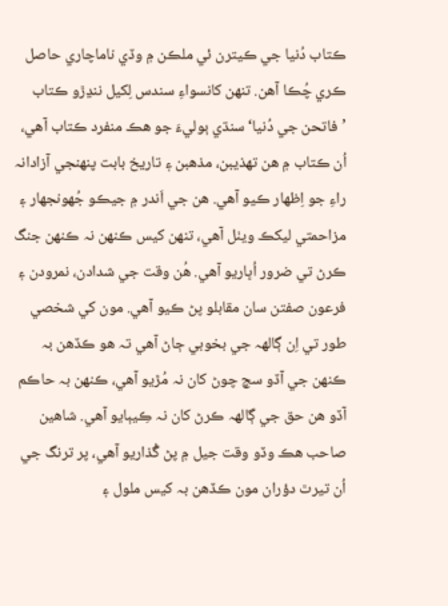ڪتاب دُنيا جي ڪيترن ئي ملڪن ۾ وڏي ناماچاري حاصل ڪري چُڪا آهن. تنھن کانسواءِ سندس لِکيل ننڍڙو ڪتاب ’فاتحن جي دُنيا‘ سنڌي ٻوليءَ جو هڪ منفرد ڪتاب آهي، اُن ڪتاب ۾ هن تھذيبن، مذهبن ۽ تاريخ بابت پنھنجي آزادانہ راءِ جو اِظھار ڪيو آهي. هن جي اَندر ۾ جيڪو جُهونجهار ۽ مزاحمتي ليکڪ ويٺل آهي، تنھن کيس ڪنھن نہ ڪنھن جنگ ڪرڻ تي ضرور اُڀاريو آهي. هُن وقت جي شدادن، نمرودن ۽ فرعون صفتن سان مقابلو پڻ ڪيو آهي. مون کي شخصي طور تي اِن ڳالھہ جي بخوبي ڄاڻ آهي تہ هو ڪڏهن بہ ڪنھن جي آڏو سچ چوڻ کان نہ مُڙيو آهي، ڪنھن بہ حاڪم آڏو هن حق جي ڳالھہ ڪرڻ کان نہ ڪِيٻايو آهي. شاهين صاحب هڪ وڏو وقت جيل ۾ پڻ گُذاريو آهي، پر ترنگ جي اُن تيرٿ دؤران مون ڪڏهن بہ کيس ملول ۽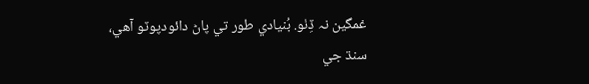غمگين نہ ڏِٺو. بُنيادي طور تي پاڻ دائودپوٽو آهي، سنڌ جي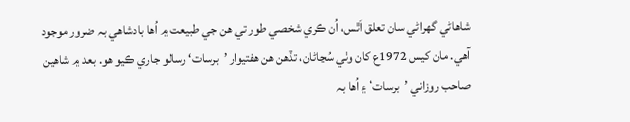شاهاڻي گهراڻي سان تعلق اَٿس، اُن ڪري شخصي طور تي هن جي طبيعت ۾ اُها بادشاهي بہ ضرور موجود آهي. مان کيس 1972ع کان وٺي سُڃاڻان، تڏهن هن هفتيوار ’برسات‘ رسالو جاري ڪيو هو. بعد ۾ شاهين صاحب روزاني ’برسات‘ ۽ اُها بہ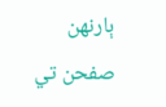ٻارنھن صفحن تي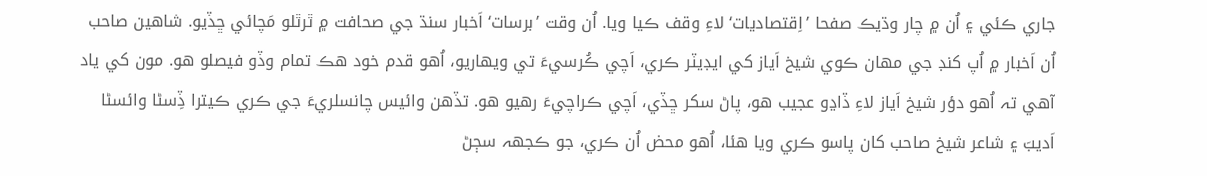جاري ڪئي ۽ اُن ۾ چار وڌيڪ صفحا ’اِقتصاديات‘ لاءِ وقف ڪيا ويا. اُن وقت ’برسات‘ اَخبار سنڌ جي صحافت ۾ ٿرٿلو مَچائي ڇڏيو. شاهين صاحب اُن اَخبار ۾ اُپ کنڊ جي مھان ڪوي شيخ اَياز کي ايڊيٽر ڪري، اَچي ڪُرسيءَ تي ويھاريو، اُهو قدم خود هڪ تمام وڏو فيصلو هو. مون کي ياد آهي تہ اُهو دؤر شيخ اَياز لاءِ ڏاڍو عجيب هو، پاڻ سکر ڇڏي، اَچي ڪراچيءَ رهيو هو. تڏهن وائيس چانسلريءَ جي ڪري ڪيترا ڏِسڻا وائسڻا اَديبَ ۽ شاعر شيخ صاحب کان پاسو ڪري ويا هئا، اُهو محض اُن ڪري، جو ڪجهہ سڄڻ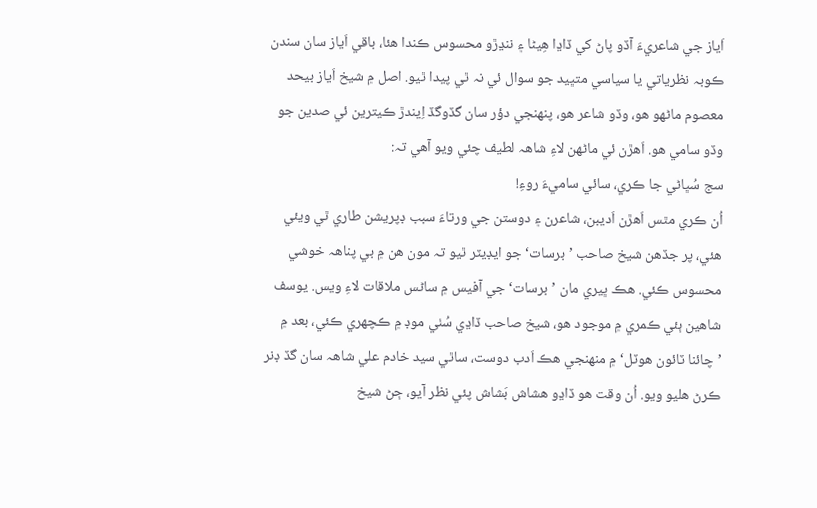اَياز جي شاعريءَ آڏو پاڻ کي ڏاڍا هِيڻا ۽ ننڍڙو محسوس ڪندا هئا، باقي اَياز سان سندن ڪوبہ نظرياتي يا سياسي متڀيد جو سوال ئي نہ ٿي پيدا ٿيو. اصل ۾ شيخ اَياز بيحد معصوم ماڻھو هو، وڏو شاعر هو، پنھنجي دؤر سان گڏوگڏ اِيندڙ ڪيترين ئي صدين جو وڏو سامي هو. اَهڙن ئي ماڻھن لاءِ شاھہ لطيف چئي ويو آهي تہ:
سج سُڀاڻي جا ڪري، سائي ساميءَ روءِ!
اُن ڪري مٿس اَهڙن اَديبن، شاعرن ۽ دوستن جي ورتاءَ سبب ڊپريشن طاري ٿي ويئي هئي، پر جڏهن شيخ صاحب ’برسات‘ جو ايڊيٽر ٿيو تہ مون هن ۾ بي پناھہ خوشي محسوس ڪئي. هڪ ڀيري مان ’برسات‘ جي آفيس ۾ ساڻس ملاقات لاءِ ويس. يوسف شاهين ٻئي ڪمري ۾ موجود هو، شيخ صاحب ڏاڍي سُٺي موڊ ۾ ڪچھري ڪئي، بعد ۾ ’چائنا ٽائون هوٽل‘ ۾ منھنجي هڪ اَدب دوست، ساٿي سيد خادم علي شاھہ سان گڏ ڊنر ڪرڻ هليو ويو. اُن وقت هو ڏاڍو هشاش بَشاش پئي نظر آيو، ڄڻ شيخ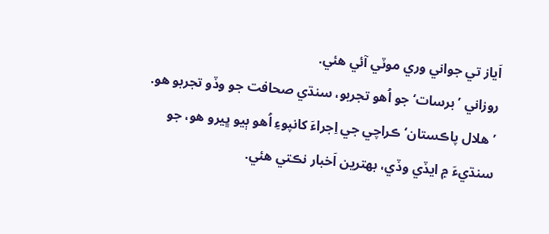اَياز تي جواني وري موٽي آئي هئي.
روزاني ’برسات‘ جو اُهو تجربو، سنڌي صحافت جو وڏو تجربو هو. ’هلال پاڪستان‘ ڪراچي جي اِجراءَ کانپوءِ اُهو ٻيو ڀيرو هو، جو سنڌيءَ ۾ ايڏي وڏي، بھترين اَخبار نڪتي هئي.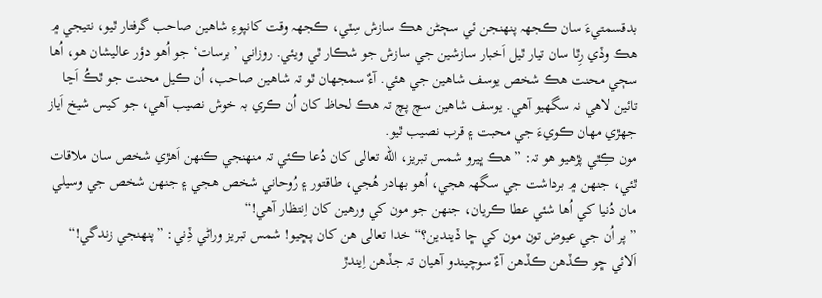بدقسمتيءَ سان ڪجهہ پنھنجن ئي سڄڻن هڪ سازش سِٽي، ڪجهہ وقت کانپوءِ شاهين صاحب گرفتار ٿيو، نتيجي ۾ هڪ وڏي رِٿا سان تيار ٿيل اَخبار سازشين جي سازش جو شڪار ٿي ويئي. روزاني ’برسات‘ جو اُهو دؤر عاليشان هو، اُها سڄي محنت هڪ شخص يوسف شاهين جي هئي. آءٌ سمجهان ٿو تہ شاهين صاحب، اُن ڪيل محنت جو ٿڪُ اَڃا تائين لاهي نہ سگهيو آهي. يوسف شاهين سچ پچ تہ هڪ لحاظ کان اُن ڪري بہ خوش نصيب آهي، جو کيس شيخ اَياز جھڙي مھان ڪويءَ جي محبت ۽ قرب نصيب ٿيو.
مون ڪِٿي پڙهيو هو تہ: ”هڪ ڀيرو شمس تبريز، الله تعالى کان دُعا ڪئي تہ منھنجي ڪنھن اَهڙي شخص سان ملاقات ٿئي، جنھن ۾ برداشت جي سگهہ هجي، اُهو بھادر هُجي، طاقتور ۽ رُوحاني شخص هجي ۽ جنھن شخص جي وسيلي مان دُنيا کي اُها شئي عطا ڪريان، جنھن جو مون کي ورهين کان اِنتظار آهي!“
”پر اُن جي عيوض تون مون کي ڇا ڏيندين؟“ خدا تعالى هن کان پڇيو! شمس تبريز وراڻي ڏِني: ”پنھنجي زندگي!“
اَلائي ڇو ڪڏهن ڪڏهن آءٌ سوچيندو آهيان تہ جڏهن اِيندڙ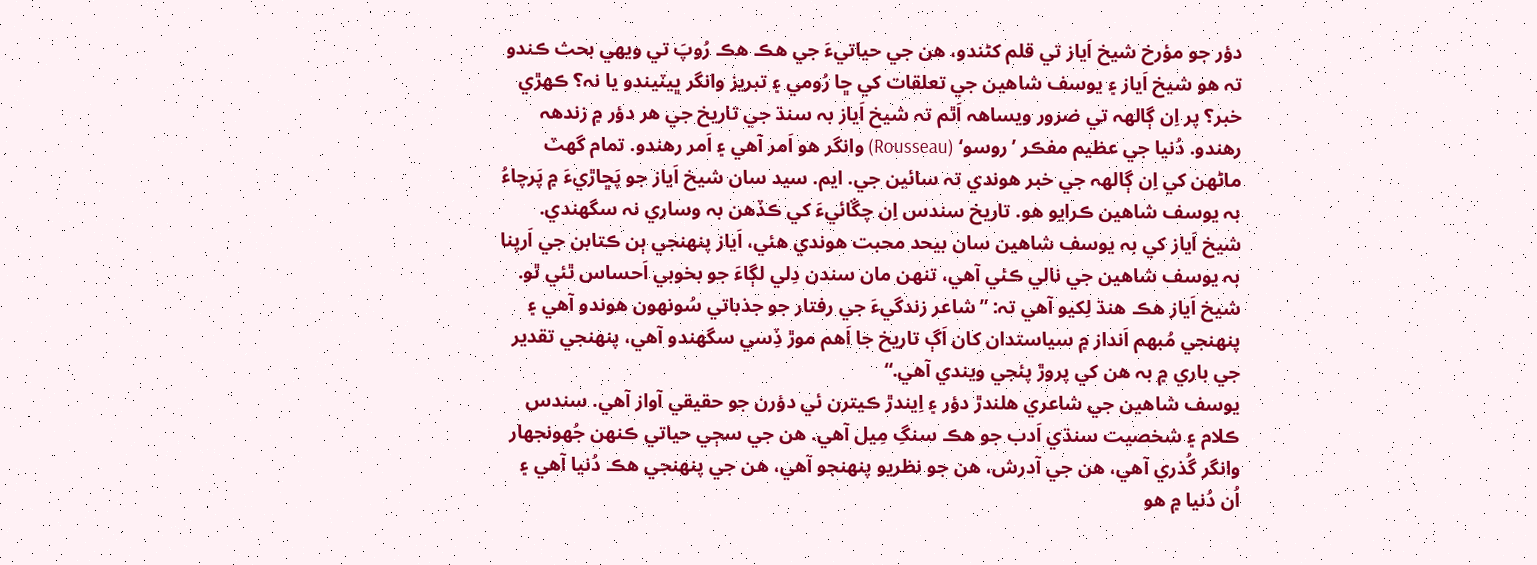دؤر جو مؤرخ شيخ اَياز تي قلم کڻندو، هن جي حياتيءَ جي هڪ هڪ رُوپَ تي ويھي بحث ڪندو تہ هو شيخ اَياز ۽ يوسف شاهين جي تعلقات کي ڇا رُومي ۽ تبريز وانگر ڀيٽيندو يا نہ؟ ڪھڙي خبر؟ پر اِن ڳالھہ تي ضرور ويساھہ اَٿم تہ شيخ اَياز بہ سنڌ جي تاريخ جي هر دؤر ۾ زندھہ رهندو. دُنيا جي عظيم مفڪر ’روسو‘ (Rousseau) وانگر هو اَمر آهي ۽ اَمر رهندو. تمام گهٽ ماڻھن کي اِن ڳالھہ جي خبر هوندي تہ سائين جي. ايم. سيد سان شيخ اَياز جو پَڇاڙيءَ ۾ پَرچاءُ بہ يوسف شاهين ڪرايو هو. تاريخ سندس اِن چڱائيءَ کي ڪڏهن بہ وساري نہ سگهندي. شيخ اَياز کي بہ يوسف شاهين سان بيحد محبت هوندي هئي، اَياز پنھنجي ٻن ڪتابن جي اَرپنا بہ يوسف شاهين جي نالي ڪئي آهي، تنھن مان سندن دِلي لڳاءَ جو بخوبي اَحساس ٿئي ٿو.
شيخ اَياز هڪ هنڌ لِکيو آهي تہ: ”شاعر زندگيءَ جي رفتار جو جذباتي سُونھون هوندو آهي ۽ پنھنجي مُبھم اَنداز ۾ سياستدان کان اَڳ تاريخ جا اَهم موڙ ڏِسي سگهندو آهي، پنھنجي تقدير جي باري ۾ بہ هن کي پروڙ پئجي ويندي آهي.“
يوسف شاهين جي شاعري هلندڙ دؤر ۽ اِيندڙ ڪيترن ئي دؤرن جو حقيقي آواز آهي. سندس ڪلام ۽ شخصيت سنڌي اَدب جو هڪ سنگِ مِيل آهي. هن جي سڄي حياتي ڪنھن جُهونجهار وانگر گُذري آهي، هن جي آدرش، هن جو نظريو پنھنجو آهي، هن جي پنھنجي هڪ دُنيا آهي ۽ اُن دُنيا ۾ هو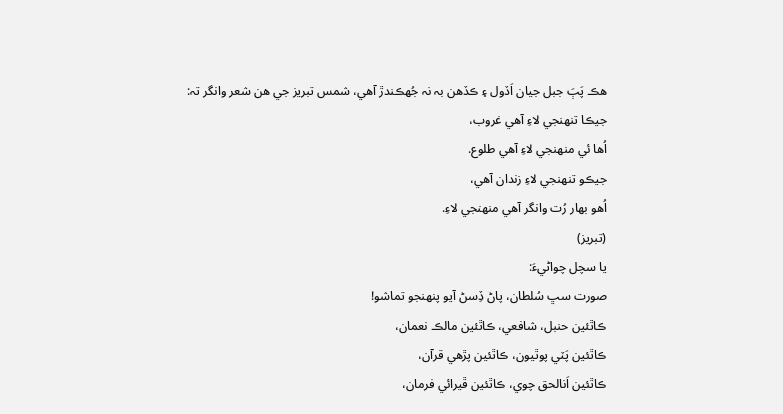هڪ پَٻَ جبل جيان اَڏول ۽ ڪڏهن بہ نہ جُهڪندڙ آهي، شمس تبريز جي هن شعر وانگر تہ:
جيڪا تنھنجي لاءِ آهي غروب،
اُها ئي منھنجي لاءِ آهي طلوع.
جيڪو تنھنجي لاءِ زندان آهي،
اُهو بھار رُت وانگر آهي منھنجي لاءِ.
(تبريز)
يا سچل چواڻيءَ:
صورت سڀ سُلطان، پاڻ ڏِسڻ آيو پنھنجو تماشو!
ڪاٿئين حنبل، شافعي، ڪاٿئين مالڪ نعمان،
ڪاٿئين پَٽي پوٿيون، ڪاٿئين پڙهي قرآن،
ڪاٿئين اَنالحق چوي، ڪاٿئين ڦيرائي فرمان،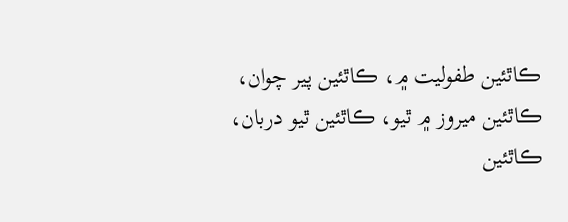ڪاٿئين طفوليت ۾، ڪاٿئين پير چوان،
ڪاٿئين ميروز ۾ ٿيو، ڪاٿئين ٿيو دربان،
ڪاٿئين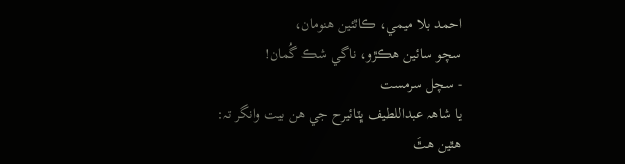احمد بلا ميمي، ڪاٿئين هنومان،
سچو سائين هڪڙو، ناگي شڪ گُمان!
- سچل سرمست
يا شاھہ عبداللطيف ڀٽائيرح جي هن بيت وانگر تہ:
هٿين هٿَ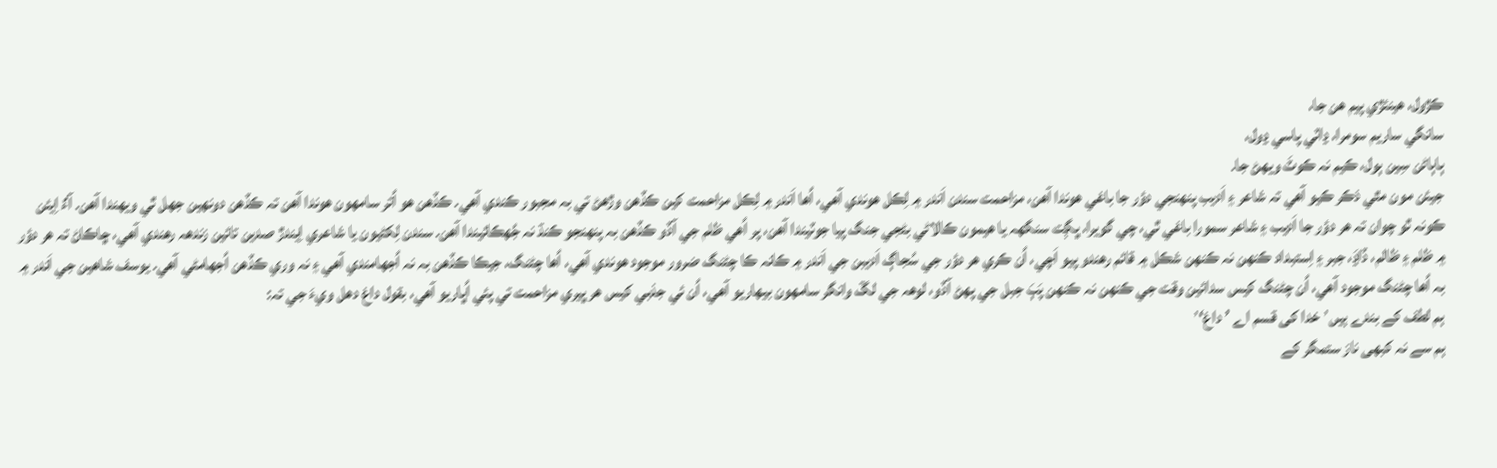ڪڙول، هينئڙي پيم هن جا،
سانگي ساريم سومرا، ڍاٽي پاسي ڍول،
ٻاٻاڻن سِين ٻول، ڪيم نہ ڪوٽَ ويھڻ جا.
جيئن مون مٿي ذڪر ڪيو آهي تہ شاعر ۽ اَديب پنھنجي دؤر جا باغي هوندا آهن، مزاحمت سندن اَندر ۾ لِڪل هوندي آهي، اُها اَندر ۾ لِڪل مزاحمت کين ڪڏهن وڙهڻ تي بہ مجبور ڪندي آهي. ڪڏهن هو اُتر سامھون هوندا آهن تہ ڪڏهن دونھين جهل ٿي ويھندا آهن. آءٌ اِيئن ڪونہ ٿو چوان تہ هر دؤر جا اَديب ۽ شاعر سمورا باغي ٿي، چي گويرا، ڀڳت سنگهہ يا هيمون ڪالاڻي بڻجي جنگ پيا جوٽيندا آهن، پر اُهي ظلم جي آڏو ڪڏهن بہ پنھنجو ڪنڌ نہ جُهڪائيندا آهن. سندن لِکڻيون يا شاعري اِيندڙ صدين تائين زندھہ رهندي آهي، ڇاڪاڻ تہ هر دؤر ۾ ظلم ۽ ظالم، ڏاڍَ، جبر ۽ اِستبداد ڪنھن نہ ڪنھن شڪل ۾ قائم رهندو پيو اَچي، اُن ڪري هر دؤر جي سُجاڳ اَديبن جي اَندر ۾ ڪانہ ڪا چڻنگ ضرور موجود هوندي آهي، اُها چڻنگ، جيڪا ڪڏهن بہ نہ اُجهامندي آهي ۽ نہ وري ڪڏهن اُجهامڻي آهي. يوسف شاهين جي اَندر ۾ بہ اُها چڻنگ موجود آهي، اُن چڻنگ کيس سدائين وقت جي ڪنھن نہ ڪنھن پَٻَ جبل جي پھڻ آڏو، لوھہ جي لڱ وانگر سامھون بيھاريو آهي، اُن ئي جذبي کيس هر ڀيري مزاحمت تي پئي اُڀاريو آهي، بقول داغ دھل ويءَ جي تہ:
ہم لطف کے بندے ہیں٬ خدا کی قسم اے ’داغ‘٬
ہم سے نہ کبھی ناز ستمگر کے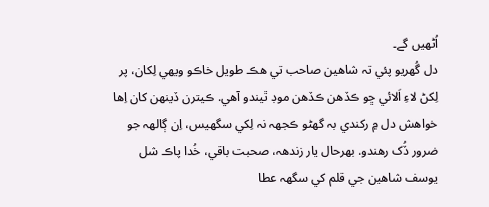اُٹھیں گے۔
دل گُهريو پئي تہ شاهين صاحب تي هڪ طويل خاڪو ويھي لِکان، پر لِکڻ لاءِ اَلائي ڇو ڪڏهن ڪڏهن موڊ ٿيندو آهي. ڪيترن ڏينھن کان اِها خواهش دل ۾ رکندي بہ گهڻو ڪجهہ نہ لِکي سگهيس، اِن ڳالھہ جو ضرور ڏُک رهندو. بھرحال يار زندھہ، صحبت باقي، خُدا پاڪ شل يوسف شاهين جي قلم کي سگهہ عطا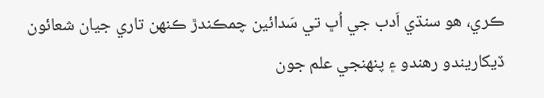ڪري، هو سنڌي اَدب جي اُڀ تي سَدائين چمڪندڙ ڪنھن تاري جيان شعائون ڏيکاريندو رهندو ۽ پنھنجي علم جون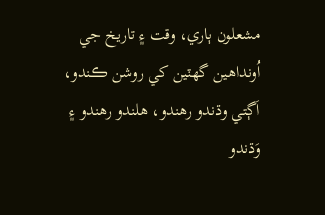مشعلون ٻاري، وقت ۽ تاريخ جي اُونداهين گهٽين کي روشن ڪندو، اَڳتي وڌندو رهندو، هلندو رهندو ۽ وَڌندو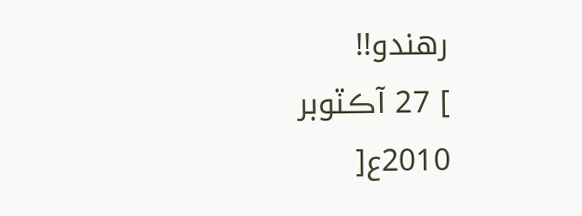رهندو!!
] 27 آڪٽوبر 2010ع[